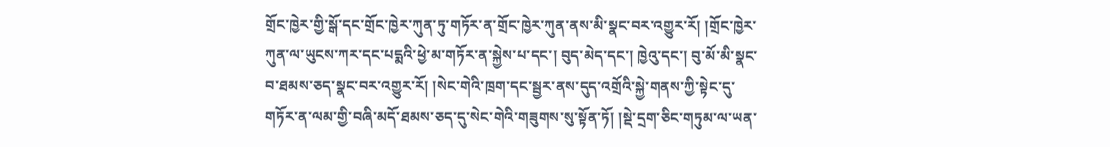གྲོང་ཁྱེར་གྱི་སྒོ་དང་གྲོང་ཁྱེར་ཀུན་ཏུ་གཏོར་ན་གྲོང་ཁྱེར་ཀུན་ནས་མི་སྣང་བར་འགྱུར་རོ། །གྲོང་ཁྱེར་ཀུན་ལ་ཡུངས་ཀར་དང་པདྨའི་ཕྱེ་མ་གཏོར་ན་སྐྱེས་པ་དང་། བུད་མེད་དང་། ཁྱེའུ་དང་། བུ་མོ་མི་སྣང་བ་ཐམས་ཅད་སྣང་བར་འགྱུར་རོ། །སེང་གེའི་ཁྲག་དང་སྦྱར་ནས་དུད་འགྲོའི་སྐྱེ་གནས་ཀྱི་སྟེང་དུ་གཏོར་ན་ལམ་གྱི་བཞི་མདོ་ཐམས་ཅད་དུ་སེང་གེའི་གཟུགས་སུ་སྟོན་ཏོ། །སྡེ་དྲག་ཅིང་གཏུམ་ལ་ཡན་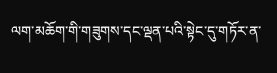ལག་མཆོག་གི་གཟུགས་དང་ལྡན་པའི་སྟེང་དུ་གཏོར་ན་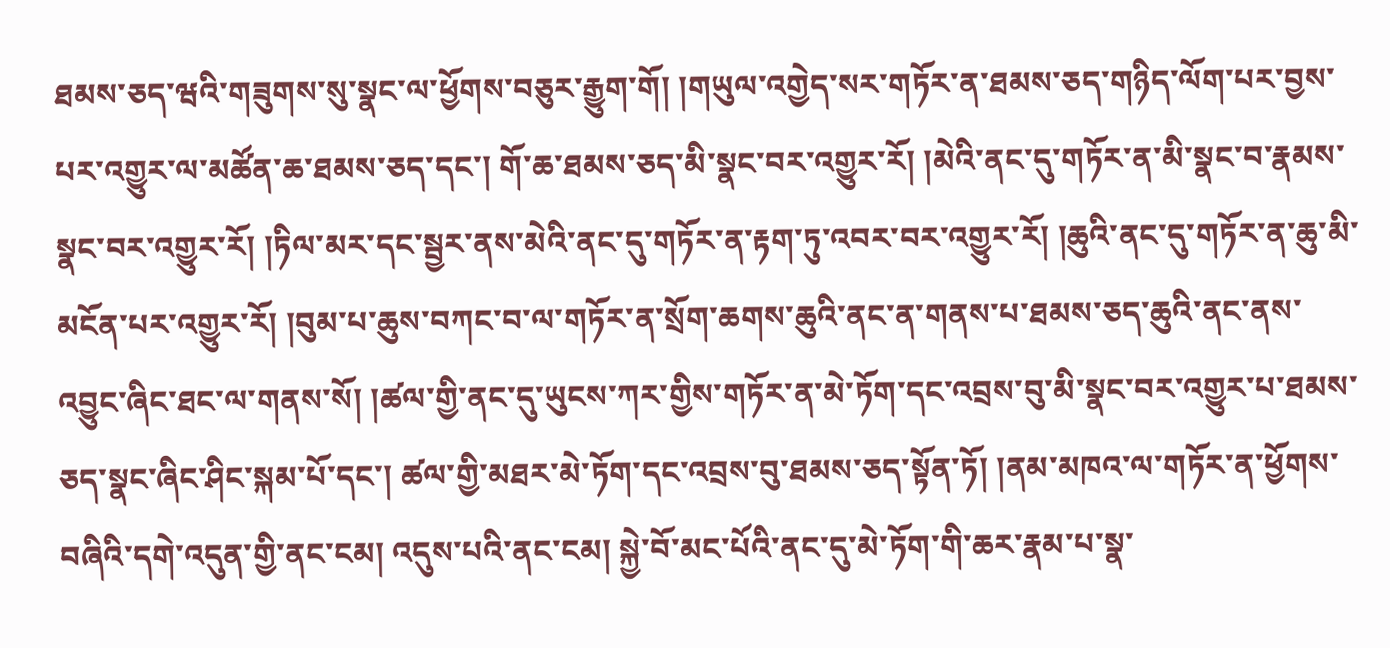ཐམས་ཅད་ཝའི་གཟུགས་སུ་སྣང་ལ་ཕྱོགས་བཅུར་རྒྱུག་གོ། །གཡུལ་འགྱེད་སར་གཏོར་ན་ཐམས་ཅད་གཉིད་ལོག་པར་བྱས་པར་འགྱུར་ལ་མཚོན་ཆ་ཐམས་ཅད་དང་། གོ་ཆ་ཐམས་ཅད་མི་སྣང་བར་འགྱུར་རོ། །མེའི་ནང་དུ་གཏོར་ན་མི་སྣང་བ་རྣམས་སྣང་བར་འགྱུར་རོ། །ཏིལ་མར་དང་སྦྱར་ནས་མེའི་ནང་དུ་གཏོར་ན་རྟག་ཏུ་འབར་བར་འགྱུར་རོ། །ཆུའི་ནང་དུ་གཏོར་ན་ཆུ་མི་མངོན་པར་འགྱུར་རོ། །བུམ་པ་ཆུས་བཀང་བ་ལ་གཏོར་ན་སྲོག་ཆགས་ཆུའི་ནང་ན་གནས་པ་ཐམས་ཅད་ཆུའི་ནང་ནས་འབྱུང་ཞིང་ཐང་ལ་གནས་སོ། །ཚལ་གྱི་ནང་དུ་ཡུངས་ཀར་གྱིས་གཏོར་ན་མེ་ཏོག་དང་འབྲས་བུ་མི་སྣང་བར་འགྱུར་པ་ཐམས་ཅད་སྣང་ཞིང་ཤིང་སྐམ་པོ་དང་། ཚལ་གྱི་མཐར་མེ་ཏོག་དང་འབྲས་བུ་ཐམས་ཅད་སྟོན་ཏོ། །ནམ་མཁའ་ལ་གཏོར་ན་ཕྱོགས་བཞིའི་དགེ་འདུན་གྱི་ནང་ངམ། འདུས་པའི་ནང་ངམ། སྐྱེ་བོ་མང་པོའི་ནང་དུ་མེ་ཏོག་གི་ཆར་རྣམ་པ་སྣ་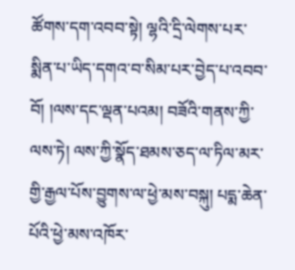ཚོགས་དག་འབབ་སྟེ། ལྷའི་དྲི་ལེགས་པར་སྨིན་པ་ཡིད་དགའ་བ་སིམ་པར་བྱེད་པ་འབབ་བོ། །ལས་དང་ལྡན་པའམ། བཟོའི་གནས་ཀྱི་ལས་ཏེ། ལས་ཀྱི་སྣོད་ཐམས་ཅད་ལ་ཏིལ་མར་གྱི་རྒྱལ་པོས་བྱུགས་ལ་ཕྱེ་མས་བསྐུ། པདྨ་ཆེན་པོའི་ཕྱེ་མས་འཁོར་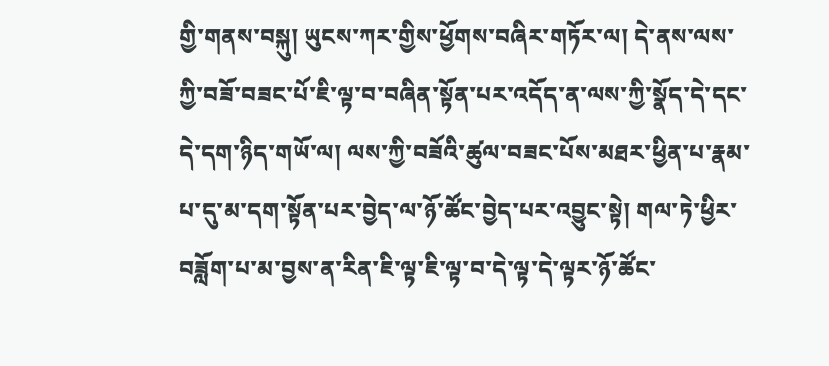གྱི་གནས་བསྐུ། ཡུངས་ཀར་གྱིས་ཕྱོགས་བཞིར་གཏོར་ལ། དེ་ནས་ལས་ཀྱི་བཟོ་བཟང་པོ་ཇི་ལྟ་བ་བཞིན་སྟོན་པར་འདོད་ན་ལས་ཀྱི་སྣོད་དེ་དང་དེ་དག་ཉིད་གཡོ་ལ། ལས་ཀྱི་བཟོའི་ཚུལ་བཟང་པོས་མཐར་ཕྱིན་པ་རྣམ་པ་དུ་མ་དག་སྟོན་པར་བྱེད་ལ་ཉོ་ཚོང་བྱེད་པར་འབྱུང་སྟེ། གལ་ཏེ་ཕྱིར་བཟློག་པ་མ་བྱས་ན་རིན་ཇི་ལྟ་ཇི་ལྟ་བ་དེ་ལྟ་དེ་ལྟར་ཉོ་ཚོང་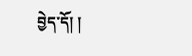བྱེད་དོ། །